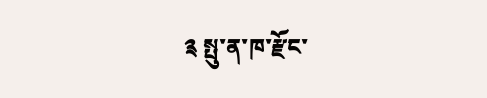༉ སྤུ་ན་ཁ་རྫོང་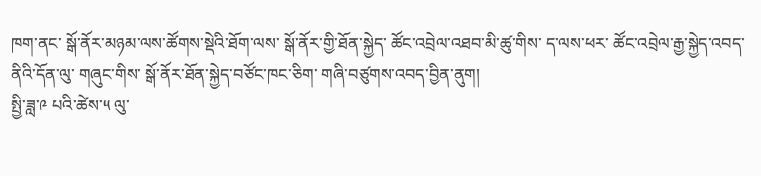ཁག་ནང་ སྒོ་ནོར་མཉམ་ལས་ཚོགས་སྡེའི་ཐོག་ལས་ སྒོ་ནོར་གྱི་ཐོན་སྐྱེད་ ཚོང་འབྲེལ་འཐབ་མི་ཚུ་གིས་ ད་ལས་ཕར་ ཚོང་འབྲེལ་རྒྱ་སྐྱེད་འབད་ནིའི་དོན་ལུ་ གཞུང་གིས་ སྒོ་ནོར་ཐོན་སྐྱེད་བཙོང་ཁང་ཅིག་ གཞི་བཙུགས་འབད་བྱིན་ནུག།
སྤྱི་ཟླ་༩ པའི་ཚེས་༥ ལུ་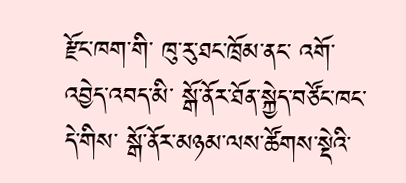རྫོང་ཁག་གི་ ཁུ་རུ་ཐང་ཁྲོམ་ནང་ འགོ་འབྱེད་འབད་མི་ སྒོ་ནོར་ཐོན་སྐྱེད་བཙོང་ཁང་དེ་གིས་ སྒོ་ནོར་མཉམ་ལས་ཚོགས་སྡེའི་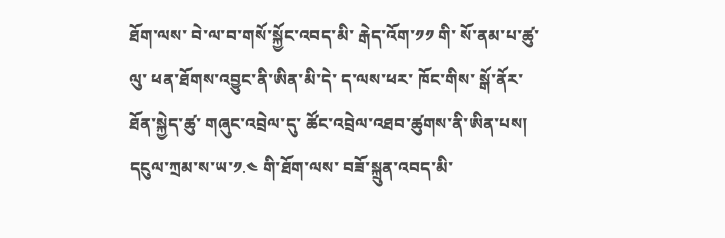ཐོག་ལས་ བེ་ལ་བ་གསོ་སྐྱོང་འབད་མི་ རྒེད་འོག་༡༡ གི་ སོ་ནམ་པ་ཚུ་ལུ་ ཕན་ཐོགས་འབྱུང་ནི་ཨིན་མི་དེ་ ད་ལས་ཕར་ ཁོང་གིས་ སྒོ་ནོར་ཐོན་སྐྱེད་ཚུ་ གཞུང་འབྲེལ་དུ་ ཚོང་འབྲེལ་འཐབ་ཚུགས་ནི་ཨིན་པས།
དངུལ་ཀྲམ་ས་ཡ་༡.༤ གི་ཐོག་ལས་ བཟོ་སྐྲུན་འབད་མི་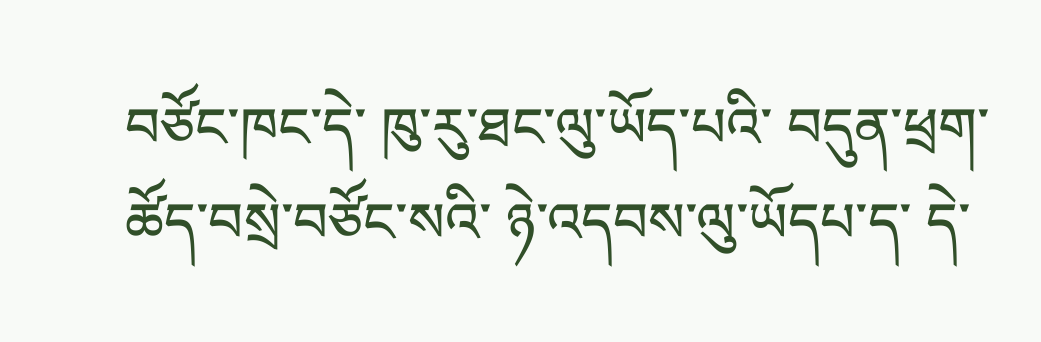བཙོང་ཁང་དེ་ ཁུ་རུ་ཐང་ལུ་ཡོད་པའི་ བདུན་ཕྲག་ཚོད་བསྲེ་བཙོང་སའི་ ཉེ་འདབས་ལུ་ཡོདཔ་ད་ དེ་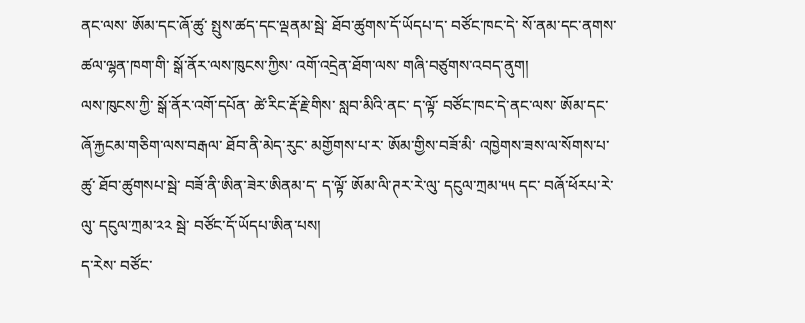ནང་ལས་ ཨོམ་དང་ཞོ་ཚུ་ སྤུས་ཚད་དང་ལྡནམ་སྦེ་ ཐོབ་ཚུགས་དོ་ཡོདཔ་ད་ བཙོང་ཁང་དེ་ སོ་ནམ་དང་ནགས་ཚལ་ལྷན་ཁག་གི་ སྒོ་ནོར་ལས་ཁུངས་ཀྱིས་ འགོ་འདྲེན་ཐོག་ལས་ གཞི་བཙུགས་འབད་ནུག།
ལས་ཁུངས་ཀྱི་ སྒོ་ནོར་འགོ་དཔོན་ ཚེ་རིང་རྡོ་རྗེ་གིས་ སླབ་མིའི་ནང་ ད་ལྟོ་ བཙོང་ཁང་དེ་ནང་ལས་ ཨོམ་དང་ཞོ་རྐྱངམ་གཅིག་ལས་བརྒལ་ ཐོབ་ནི་མེད་རུང་ མགྱོགས་པ་ར་ ཨོམ་གྱིས་བཟོ་མི་ འཁྱེགས་ཟས་ལ་སོགས་པ་ཚུ་ ཐོབ་ཚུགསཔ་སྦེ་ བཟོ་ནི་ཨིན་ཟེར་ཨིནམ་ད་ ད་ལྟོ་ ཨོམ་ལི་ཊར་རེ་ལུ་ དངུལ་ཀྲམ་༥༥ དང་ བཞོ་ཕོརཔ་རེ་ལུ་ དངུལ་ཀྲམ་༢༢ སྦེ་ བཙོང་དོ་ཡོདཔ་ཨིན་པས།
ད་རེས་ བཙོང་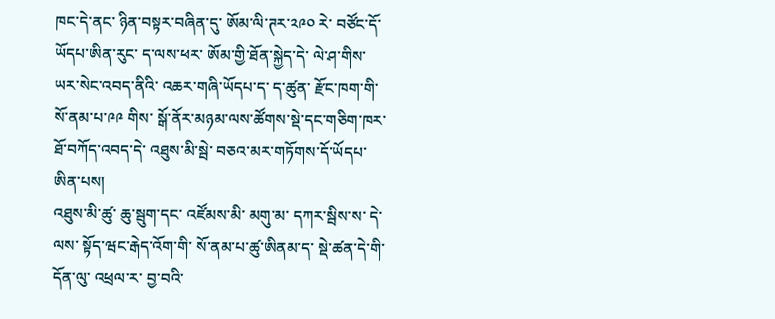ཁང་དེ་ནང་ ཉིན་བསྟར་བཞིན་དུ་ ཨོམ་ལི་ཊར་༢༩༠ རེ་ བཙོང་དོ་ཡོདཔ་ཨིན་རུང་ ད་ལས་ཕར་ ཨོམ་གྱི་ཐོན་སྐྱེད་དེ་ ལེ་ཤ་གིས་ ཡར་སེང་འབད་ནིའི་ འཆར་གཞི་ཡོདཔ་ད་ ད་ཚུན་ རྫོང་ཁག་གི་ སོ་ནམ་པ་༩༩ གིས་ སྒོ་ནོར་མཉམ་ལས་ཚོགས་སྡེ་དང་གཅིག་ཁར་ ཐོ་བཀོད་འབད་དེ་ འཐུས་མི་སྦེ་ བཅའ་མར་གཏོགས་དོ་ཡོདཔ་ཨིན་པས།
འཐུས་མི་ཚུ་ ཆུ་སྦུག་དང་ འཛོམས་མི་ མགུ་མ་ དཀར་སྦིས་ས་ དེ་ལས་ སྟོད་ཝང་རྒེད་འོག་གི་ སོ་ནམ་པ་ཚུ་ཨིནམ་ད་ སྡེ་ཚན་དེ་གི་དོན་ལུ་ འཕྲལ་ར་ བྱ་བའི་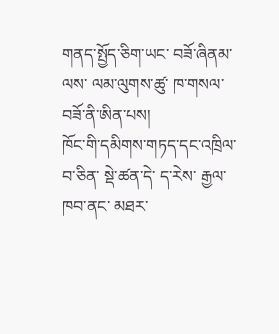གནད་སྤྱོད་ཅིག་ཡང་ བཟོ་ཞིནམ་ལས་ ལམ་ལུགས་ཚུ་ ཁ་གསལ་བཟོ་ནི་ཨིན་པས།
ཁོང་གི་དམིགས་གཏད་དང་འཁྲིལ་བ་ཅིན་ སྡེ་ཚན་དེ་ ད་རེས་ རྒྱལ་ཁབ་ནང་ མཐར་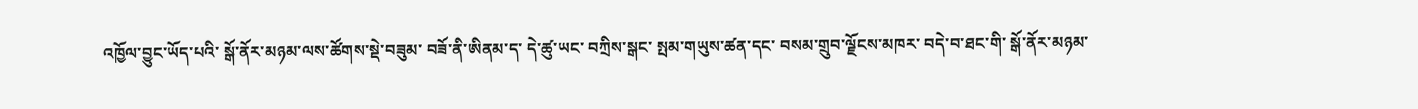འཁྱོལ་བྱུང་ཡོད་པའི་ སྒོ་ནོར་མཉམ་ལས་ཚོགས་སྡེ་བཟུམ་ བཟོ་ནི་ཨིནམ་ད་ དེ་ཚུ་ཡང་ བཀྲིས་སྒང་ སྤམ་གཡུས་ཚན་དང་ བསམ་གྲུབ་ལྗོངས་མཁར་ བདེ་བ་ཐང་གི་ སྒོ་ནོར་མཉམ་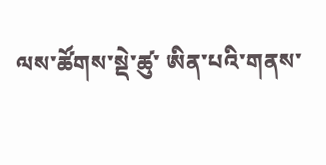ལས་ཚོགས་སྡེ་ཚུ་ ཨིན་པའི་གནས་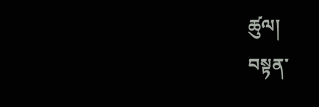ཚུལ།
བསྟན་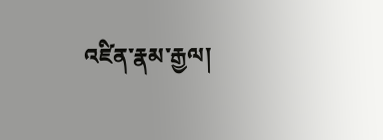འཛིན་རྣམ་རྒྱལ།